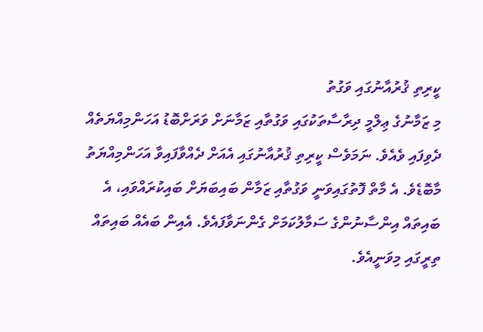ކީރިތި ޤުރުއާނުގައި ވަގުތު
މި ޒަމާނުގެ ޢިލްމީ ދިރާސާތަކުގައި ވަގުތާއި ޒަމާނަށް ވަރަށްބޮޑު އަހަންމިއްޔަތެއް ދެވިފައި ވެއެވެ. ނަމަވެސް ކީރިތި ޤުރުއާނުގައި އެއަށް ދެއްވާފައިވާ އަހަންމިއްޔަތު މާބޮޑެވެ. އެ މާތް ފޮތުގައިވަނީ ވަގުތާއި ޒަމާން ބައިބަޔަށް ބައިކުރައްވައި، އެ ބައިތައް އިންސާނުންގެ ސަމާލުކަމަށް ގެންނަވާފައެވެ. އެއިން ބައެއް ބައިތައް ތިރީގައި މިވަނީއެވެ.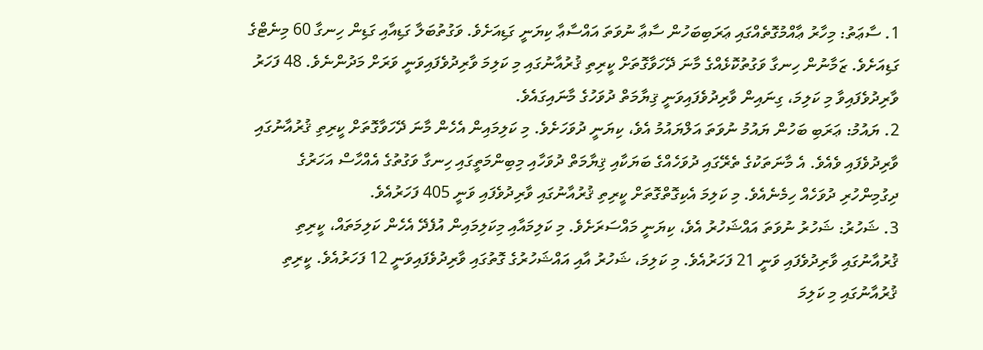1. ސާޢަތު: މިހާރު ޢާއްމުގޮތެއްގައި ޢަރަބިބަހުން ސާޢާ ނުވަތަ އައްސާޢާ ކިޔަނީ ގަޑިއަށެވެ. ވަގުތުބަލާ ގަޑިއާއި ގަޑިން ހިނގާ 60 މިނެޓްގެ ގަޑިއަށެވެ. ޒަމާނުން ހިނގާ ވަގުތުކޮޅެއްގެ މާނަ ދޭހަވާގޮތަށް ކީރިތި ޤުރުއާނުގައި މި ކަލިމަ ވާރިދުވެފައިވަނީ ވަރަށް މަދުންނެވެ. 48 ފަހަރު ވާރިދުވެފައިވާ މި ކަލިމަ، ގިނައިން ވާރިދުވެފައިވަނީ ޤިޔާމަތް ދުވަހުގެ މާނައިގައެވެ.
2. ޔައުމު: ޢަރަބި ބަހުން ޔައުމު ނުވަތަ އަލްޔައުމު އެވެ، ކިޔަނީ ދުވަހަށެވެ. މި ކަލިމައިން އެހެން މާނަ ދޭހަވާގޮތަށް ކީރިތި ޤުރުއާނުގައި ވާރިދުވެފައި ވެއެވެ. އެ މާނަތަކުގެ ތެރޭގައި ދުވަހެއްގެ ބަޔަކާއި ޤިޔާމަތް ދުވަހާއި މިބިންމަތީގައި ހިނގާ ވަގުތުގެ އެއްހާސް އަހަރުގެ ދިގުމިންހުރި ދުވަހެއް ހިމެނެއެވެ. މި ކަލިމަ އެކިގޮތްގޮތަށް ކީރިތި ޤުރުއާނުގައި ވާރިދުވެފައި ވަނީ 405 ފަހަރުއެވެ.
3. ޝަހުރު: ޝަހުރު ނުވަތަ އައްޝަހުރު އެވެ، ކިޔަނީ މައްސަރަށެވެ. މި ކަލިމައާއި މިކަލިމައިން އުފެދޭ އެހެން ކަލިމަތައް، ކީރިތި ޤުރުއާނުގައި ވާރިދުވެފައި ވަނީ 21 ފަހަރުއެވެ. މި ކަލިމަ، ޝަހުރު އާއި އައްޝަހުރުގެ ގޮތުގައި ވާރިދުވެފައިވަނީ 12 ފަހަރުއެވެ. ކީރިތި ޤުރުއާނުގައި މި ކަލިމަ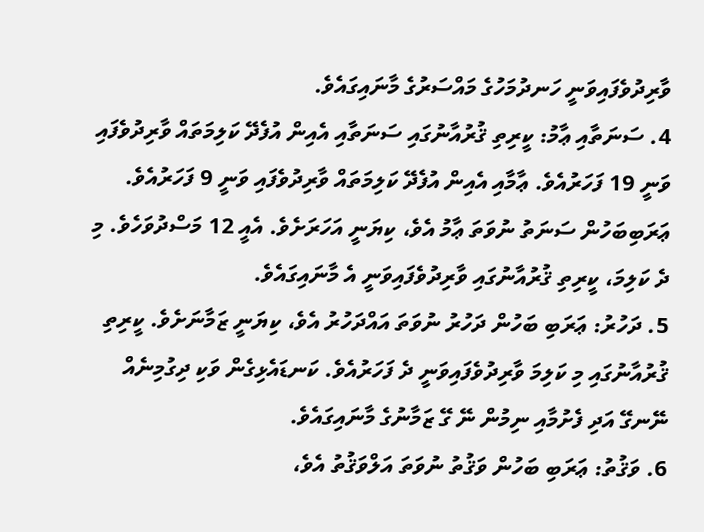ވާރިދުވެފައިވަނީ ހަނދުމަހުގެ މައްސަރުގެ މާނައިގައެވެ.
4. ސަނަތާއި ޢާމު: ކީރިތި ޤުރުއާނުގައި ސަނަތާއި އެއިން އުފެދޭ ކަލިމަތައް ވާރިދުވެފައި ވަނީ 19 ފަހަރުއެވެ. ޢާމާއި އެއިން އުފެދޭ ކަލިމަތައް ވާރިދުވެފައި ވަނީ 9 ފަހަރުއެވެ. ޢަރަބިބަހުން ސަނަތު ނުވަތަ ޢާމު އެވެ، ކިޔަނީ އަހަރަށެވެ. އެއީ 12 މަސްދުވަހެވެ. މި ދެ ކަލިމަ، ކީރިތި ޤުރުއާނުގައި ވާރިދުވެފައިވަނީ އެ މާނައިގައެވެ.
5. ދަހުރު: ޢަރަބި ބަހުން ދަހުރު ނުވަތަ އައްދަހުރު އެވެ، ކިޔަނީ ޒަމާނަށެވެ. ކީރިތި ޤުރުއާނުގައި މި ކަލިމަ ވާރިދުވެފައިވަނީ ދެ ފަހަރުއެވެ. ކަނޑައެޅިގެން ވަކި ދިގުމިނެއް ނޭނގޭ އަދި ފެށުމާއި ނިމުން ނޭ ގޭ ޒަމާނުގެ މާނައިގައެވެ.
6. ވަޤުތު: ޢަރަބި ބަހުން ވަޤުތު ނުވަތަ އަލްވަޤުތު އެވެ،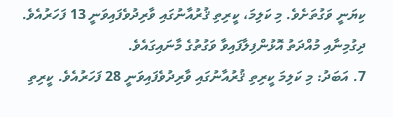ކިޔަނީ ވަގުތަށެވެ. މި ކަލިމަ، ކީރިތި ޤުރުއާނުގައި ވާރިދުވެފައިވަނީ 13 ފަހަރުއެވެ. ދިގުމިނާއި މުއްދަތު އޮޅުންފިލާފައިވާ ވަގުތުގެ މާނައިގައެވެ.
7. އަބަދު: މި ކަލިމަ ކީރިތި ޤުރުއާނުގައި ވާރިދުވެފައިވަނީ 28 ފަހަރުއެވެ. ކީރިތި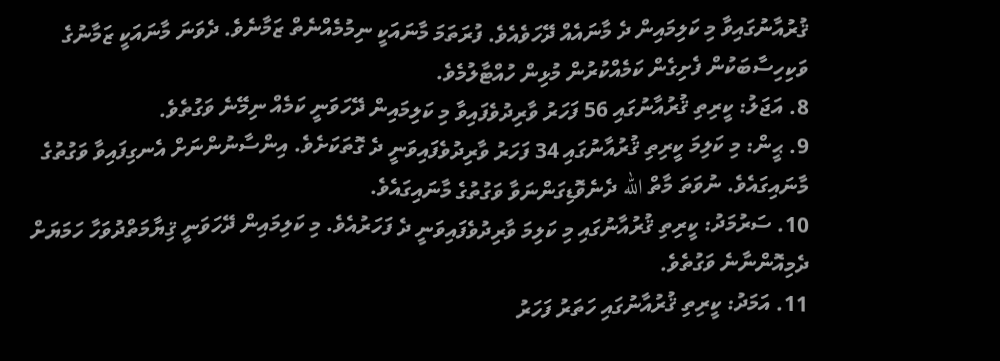ޤުރުއާނުގައިވާ މި ކަލިމައިން ދެ މާނައެއް ދޭހަވެއެވެ. ފުރަތަމަ މާނައަކީ ނިމުމެއްނެތް ޒަމާނެވެ. ދެވަނަ މާނައަކީ ޒަމާނުގެ ވަކިހިސާބަކުން ފެށިގެން ކަމެއްކުރުން މުޅިން ހުއްޓާލުމެވެ.
8. އަޖަލު: ކީރިތި ޤުރުއާނުގައި 56 ފަހަރު ވާރިދުވެފައިވާ މި ކަލިމައިން ދޭހަވަނީ ކަމެއް ނިމޭނެ ވަގުތެވެ.
9. ޙީން: މި ކަލިމަ ކީރިތި ޤުރުއާނުގައި 34 ފަހަރު ވާރިދުވެފައިވަނީ ދެ ގޮތަކަށެވެ. އިންސާނުންނަށް އެނގިފައިވާ ވަގުތުގެ މާނައިގައެވެ. ނުވަތަ މާތް الله ދެނެވޮޑިގަންނަވާ ވަގުތުގެ މާނައިގައެވެ.
10. ސަރުމަދު: ކީރިތި ޤުރުއާނުގައި މި ކަލިމަ ވާރިދުވެފައިވަނީ ދެ ފަހަރުއެވެ. މި ކަލިމައިން ދޭހަވަނީ ޤިޔާމަތްދުވަހާ ހަމަޔަށް ދެމިއޮންނާނެ ވަގުތެވެ.
11. އަމަދު: ކީރިތި ޤުރުއާނުގައި ހަތަރު ފަހަރު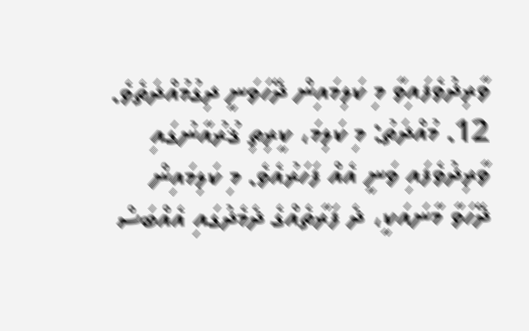ވާރިދުވެފައިވާ މި ކަލިމައިން ދޭހަވަނީ ދިގުމުއްދަތެވެ.
12. މުއްދަތު: މި ކަލިމަ، ކީރިތި ޤުރުއާނުގައި ވާރިދުވެފައި ވަނީ އެއް ފަހަރުއެވެ. މި ކަލިމައިން ދޭހަވާ މާނައަކީ، ދެ ފަރާތެއްގެ ދެމެދުގައި އެއްބަސް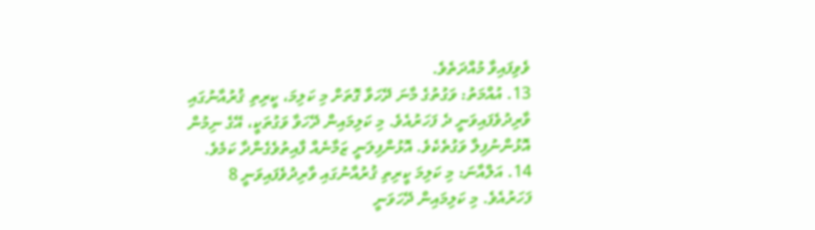ވެވިފައިވާ މުއްދަތެވެ.
13. އުއްމަތު: ވަގުތުގެ މާނަ ދޭހަވާ ގޮތަށް މި ކަލިމަ، ކީރިތި ޤުރުއާނުގައި ވާރިދުވެފައިވަނީ ދެ ފަހަރުއެވެ. މި ކަލިމައިން ދޭހަވާ ވަގުތަކީ، އޭގެ ނިމުން އޮޅުންނުފިލާ ވަގުތެކެވެ. އޮޅުންފިލަނީ ޒަމާނެއް ފާއިތުވެގެންދާ ކަމެވެ.
14. އަލްއާނަ: މި ކަލިމަ ކީރިތި ޤުރުއާނުގައި ވާރިދުވެފައިވަނީ 8 ފަހަރުއެވެ. މި ކަލިމައިން ދޭހަވަނީ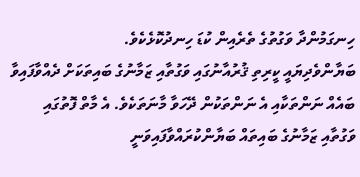ހިނގަމުންދާ ވަގުތުގެ ތެރެއިން ކުޑަ ހިނދުކޮޅެކެވެ.
ބަޔާންވެދިޔައީ ކީރިތި ޤުރުއާނުގައި ވަގުތާއި ޒަމާނުގެ ބައިތަކަށް ދެއްވާފައިވާ ބައެއް ނަންތަކާއި އެ ނަންތަކުން ދޭހަވާ މާނަތަކެވެ. އެ މާތް ފޮތުގައި ވަގުތާއި ޒަމާނުގެ ބައިތައް ބަޔާންކުރައްވާފައިވަނީ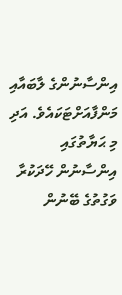އިންސާނުންގެ ލާބައާއި މަންފާއަށްޓަކައެވެ. އަދި މި ޙަޔާތުގައި އިންސާނުން ހޭދަކުރާ ވަގުތުގެ ބޭނުން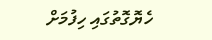ހެޔޮގޮތުގައި ހިފުމަށް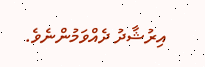އިރުޝާދު ދެއްވަމުންނެވެ.